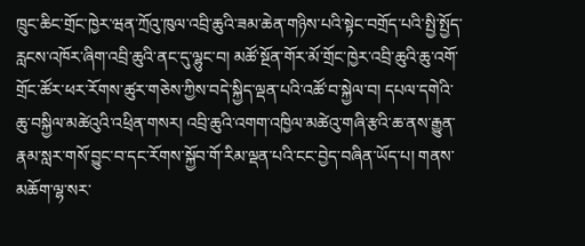ཁྲུང་ཆིང་གྲོང་ཁྱེར་ཝན་ཀྲོའུ་ཁུལ་འབྲི་ཆུའི་ཟམ་ཆེན་གཉིས་པའི་སྟེང་བགྲོད་པའི་སྤྱི་སྤྱོད་རླངས་འཁོར་ཞིག་འབྲི་ཆུའི་ནང་དུ་ལྷུང་བ། མཚོ་སྔོན་གོར་མོ་གྲོང་ཁྱེར་འབྲི་ཆུའི་ཆུ་འགོ་གྲོང་ཚོར་ཕར་རོགས་ཚུར་གཅེས་ཀྱིས་བདེ་སྐྱིད་ལྡན་པའི་འཚོ་བ་སྐྱེལ་བ། དཔལ་དགེའི་ཆུ་བསྐྱིལ་མཚེའུའི་འཕྲིན་གསར། འབྲི་ཆུའི་འགག་འཁྱིལ་མཚེའུ་གཞི་རྩའི་ཆ་ནས་རྒྱུན་རྣམ་སླར་གསོ་བྱུང་བ་དང་རོགས་སྐྱོབ་གོ་རིམ་ལྡན་པའི་ངང་བྱེད་བཞིན་ཡོད་པ། གནས་མཆོག་ལྷ་སར་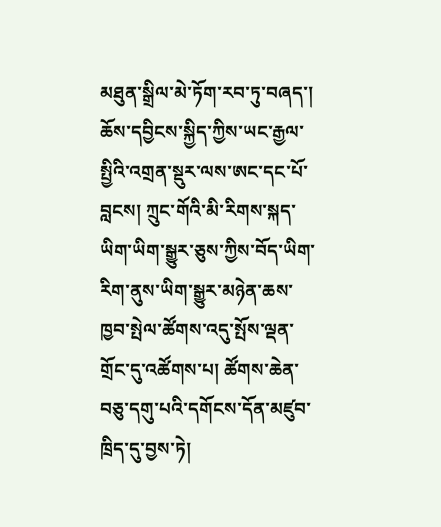མཐུན་སྒྲིལ་མེ་ཏོག་རབ་ཏུ་བཞད་། ཆོས་དབྱིངས་སྐྱིད་ཀྱིས་ཡང་རྒྱལ་སྤྱིའི་འགྲན་སྡུར་ལས་ཨང་དང་པོ་བླངས། ཀྲུང་གོའི་མི་རིགས་སྐད་ཡིག་ཡིག་སྒྱུར་ཅུས་ཀྱིས་བོད་ཡིག་རིག་ནུས་ཡིག་སྒྱུར་མཉེན་ཆས་ཁྱབ་སྤེལ་ཚོགས་འདུ་སྤོས་ལྡན་གྲོང་དུ་འཚོགས་པ། ཚོགས་ཆེན་བཅུ་དགུ་པའི་དགོངས་དོན་མཛུབ་ཁྲིད་དུ་བྱས་ཏེ།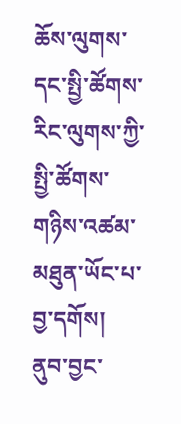ཆོས་ལུགས་དང་སྤྱི་ཚོགས་རིང་ལུགས་ཀྱི་སྤྱི་ཚོགས་གཉིས་འཚམ་མཐུན་ཡོང་པ་བྱ་དགོས། ནུབ་བྱང་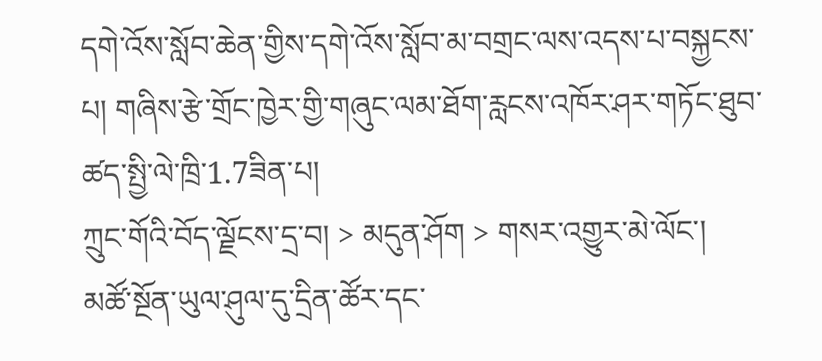དགེ་འོས་སློབ་ཆེན་གྱིས་དགེ་འོས་སློབ་མ་བགྲང་ལས་འདས་པ་བསྐྱངས་པ། གཞིས་རྩེ་གྲོང་ཁྱེར་གྱི་གཞུང་ལམ་ཐོག་རླངས་འཁོར་ཤར་གཏོང་ཐུབ་ཚད་སྤྱི་ལེ་ཁྲི་1.7ཟིན་པ།
ཀྲུང་གོའི་བོད་ལྗོངས་དྲ་བ། > མདུན་ཤོག > གསར་འགྱུར་མེ་ལོང་།
མཚོ་སྔོན་ཡུལ་ཤུལ་དུ་དྲིན་ཚོར་དང་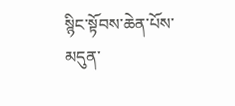སྙིང་སྟོབས་ཆེན་པོས་མདུན་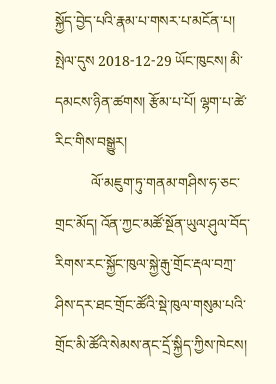སྐྱོད་བྱེད་པའི་རྣམ་པ་གསར་པ་མངོན་པ།
སྤེལ་དུས 2018-12-29 ཡོང་ཁུངས། མི་དམངས་ཉིན་ཚགས། རྩོམ་པ་པོ། ལྷག་པ་ཚེ་རིང་གིས་བསྒྱུར།
          ལོ་མཇུག་ཏུ་གནམ་གཤིས་ཧ་ཅང་གྲང་མོད། འོན་ཀྱང་མཚོ་སྔོན་ཡུལ་ཤུལ་བོད་རིགས་རང་སྐྱོང་ཁུལ་སྐྱེ་རྒུ་གྲོང་རྡལ་བཀྲ་ཤིས་དར་ཐང་གྲོང་ཚོའི་སྡེ་ཁུལ་གསུམ་པའི་གྲོང་མི་ཚོའི་སེམས་ནང་དྲོ་སྐྱིད་ཀྱིས་ཁེངས།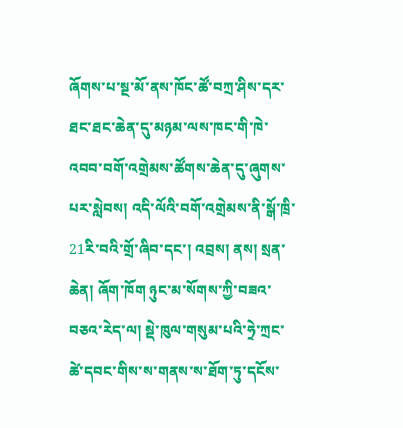ཞོགས་པ་སྔ་མོ་ནས་ཁོང་ཚོ་བཀྲ་ཤིས་དར་ཐང་ཐང་ཆེན་དུ་མཉམ་ལས་ཁང་གི་ཁེ་འབབ་བགོ་འགྲེམས་ཚོགས་ཆེན་དུ་ཞུགས་པར་སླེབས། འདི་ལོའི་བགོ་འགྲེམས་ནི་སྒོ་ཁྲི་21རི་བའི་གྲོ་ཞིབ་དང་། འབྲས། ནས། སྲན་ཆེན། ཞོག་ཁོག ཉུང་མ་སོགས་ཀྱི་བཟའ་བཅའ་རེད་ལ། སྡེ་ཁུལ་གསུམ་པའི་ཧྲེ་ཀྲང་ཚེ་དབང་གིས་ས་གནས་ས་ཐོག་ཏུ་དངོས་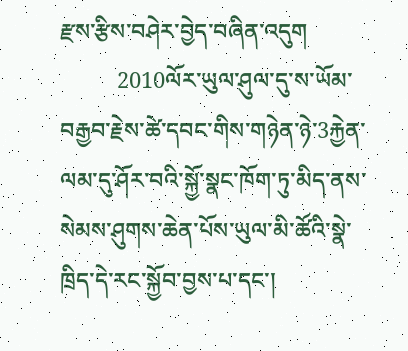རྫས་རྩིས་བཤེར་བྱེད་བཞིན་འདུག
          2010ལོར་ཡུལ་ཤུལ་དུ་ས་ཡོམ་བརྒྱབ་རྗེས་ཚེ་དབང་གིས་གཉེན་ཉེ་3རྐྱེན་ལམ་དུ་ཤོར་བའི་སྐྱོ་སྣང་ཁོག་ཏུ་མིད་ནས་སེམས་ཤུགས་ཆེན་པོས་ཡུལ་མི་ཚོའི་སྣེ་ཁྲིད་དེ་རང་སྐྱོབ་བྱས་པ་དང་།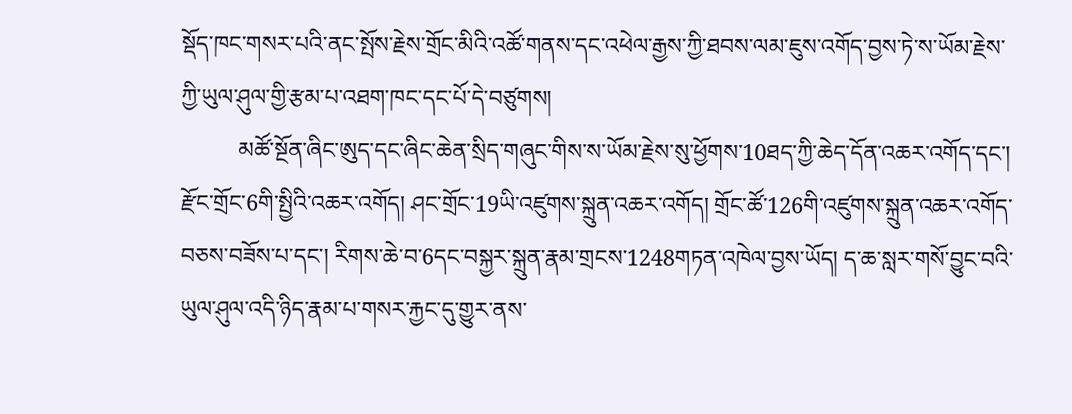སྡོད་ཁང་གསར་པའི་ནང་སྤོས་རྗེས་གྲོང་མིའི་འཚོ་གནས་དང་འཕེལ་རྒྱས་ཀྱི་ཐབས་ལམ་ཇུས་འགོད་བྱས་ཏེ་ས་ཡོམ་རྗེས་ཀྱི་ཡུལ་ཤུལ་གྱི་རྩམ་པ་འཐག་ཁང་དང་པོ་དེ་བཙུགས།
          མཚོ་སྔོན་ཞིང་ཨུད་དང་ཞིང་ཆེན་སྲིད་གཞུང་གིས་ས་ཡོམ་རྗེས་སུ་ཕྱོགས་10ཐད་ཀྱི་ཆེད་དོན་འཆར་འགོད་དང་། རྫོང་གྲོང་6གི་སྤྱིའི་འཆར་འགོད། ཤང་གྲོང་19ཡི་འཛུགས་སྐྲུན་འཆར་འགོད། གྲོང་ཚོ་126གི་འཛུགས་སྐྲུན་འཆར་འགོད་བཅས་བཟོས་པ་དང་། རིགས་ཆེ་བ་6དང་བསྐྱར་སྐྲུན་རྣམ་གྲངས་1248གཏན་འཁེལ་བྱས་ཡོད། ད་ཆ་སླར་གསོ་བྱུང་བའི་ཡུལ་ཤུལ་འདི་ཉིད་རྣམ་པ་གསར་རྐྱང་དུ་གྱུར་ནས་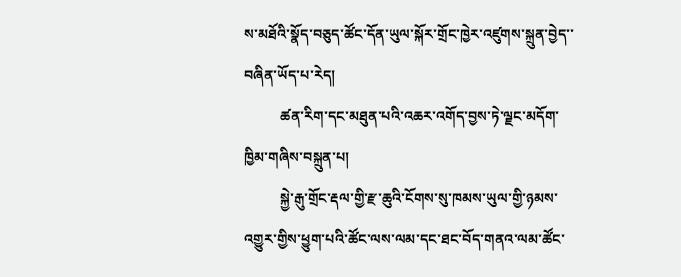ས་མཐོའི་སྣོད་བཅུད་ཚོང་དོན་ཡུལ་སྐོར་གྲོང་ཁྱེར་འཛུགས་སྐྲུན་བྱེད་་བཞིན་ཡོད་པ་རེད།
          ཚན་རིག་དང་མཐུན་པའི་འཆར་འགོད་བྱས་ཏེ་ལྗང་མདོག་ཁྱིམ་གཞིས་བསྐྲུན་པ།
          སྐྱེ་རྒུ་གྲོང་རྡལ་གྱི་རྫ་ཆུའི་ངོགས་སུ་ཁམས་ཡུལ་གྱི་ཉམས་འགྱུར་གྱིས་ཕྱུག་པའི་ཚོང་ལས་ལམ་དང་ཐང་བོད་གནའ་ལམ་ཚོང་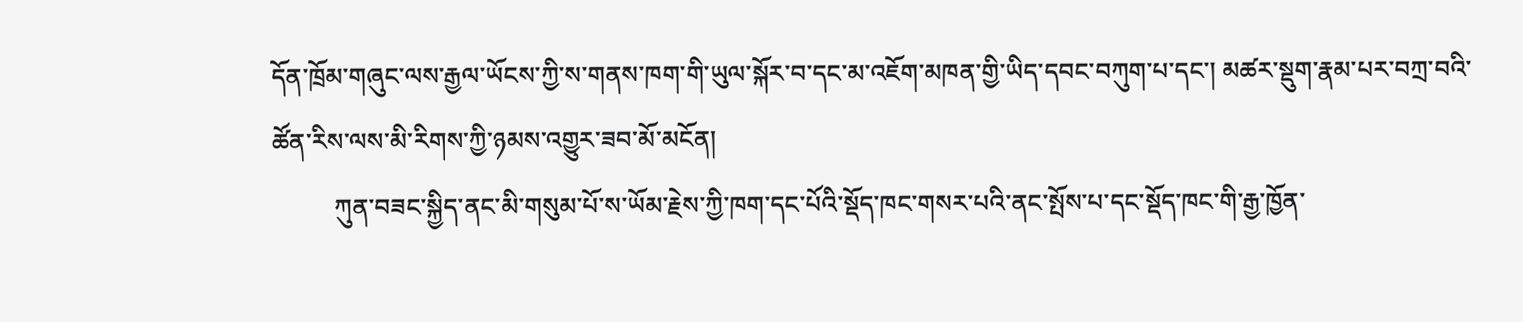དོན་ཁྲོམ་གཞུང་ལས་རྒྱལ་ཡོངས་ཀྱི་ས་གནས་ཁག་གི་ཡུལ་སྐོར་བ་དང་མ་འཇོག་མཁན་གྱི་ཡིད་དབང་བཀུག་པ་དང་། མཚར་སྡུག་རྣམ་པར་བཀྲ་བའི་ཚོན་རིས་ལས་མི་རིགས་ཀྱི་ཉམས་འགྱུར་ཟབ་མོ་མངོན།
          ཀུན་བཟང་སྐྱིད་ནང་མི་གསུམ་པོ་ས་ཡོམ་རྗེས་ཀྱི་ཁག་དང་པོའི་སྡོད་ཁང་གསར་པའི་ནང་སྤོས་པ་དང་སྡོད་ཁང་གི་རྒྱ་ཁྱོན་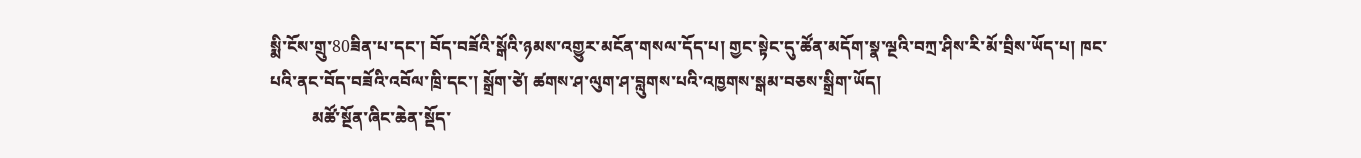སྨི་ངོས་གྲུ་80ཟིན་པ་དང་། བོད་བཟོའི་སྒོའི་ཉམས་འགྱུར་མངོན་གསལ་དོད་པ། གྱང་སྟེང་དུ་ཚོན་མདོག་སྣ་ལྔའི་བཀྲ་ཤིས་རི་མོ་བྲིས་ཡོད་པ། ཁང་པའི་ནང་བོད་བཟོའི་འབོལ་ཁྲི་དང་། སྒྲོག་ཙེ། ཚགས་ཤ་ལུག་ཤ་བླུགས་པའི་འཁྱགས་སྒམ་བཅས་སྒྲིག་ཡོད།
          མཚོ་སྔོན་ཞིང་ཆེན་སྡོད་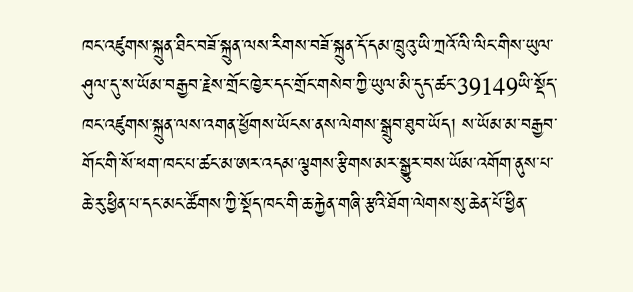ཁང་འཛུགས་སྐྲུན་ཐིང་བཟོ་སྐྲུན་ལས་རིགས་བཟོ་སྐྲུན་དོ་དམ་ཁྲུའུ་ཡི་ཀྲའོ་ལི་ལིང་གིས་ཡུལ་ཤུལ་དུ་ས་ཡོམ་བརྒྱབ་རྗེས་གྲོང་ཁྱེར་དང་གྲོང་གསེབ་ཀྱི་ཡུལ་མི་དུད་ཚང་39149ཡི་སྡོད་ཁང་འཛུགས་སྐྲུན་ལས་འགན་ཕྱོགས་ཡོངས་ནས་ལེགས་སྒྲུབ་ཐུབ་ཡོད། ས་ཡོམ་མ་བརྒྱབ་གོང་གི་སོ་ཕག་ཁང་པ་ཚང་མ་ཨར་འདམ་ལྕགས་རྩིགས་མར་སྒྱུར་བས་ཡོམ་འགོག་ནུས་པ་ཆེ་རུ་ཕྱིན་པ་དང་མང་ཚོགས་ཀྱི་སྡོད་ཁང་གི་ཆ་རྐྱེན་གཞི་རྩའི་ཐོག་ལེགས་སུ་ཆེན་པོ་ཕྱིན་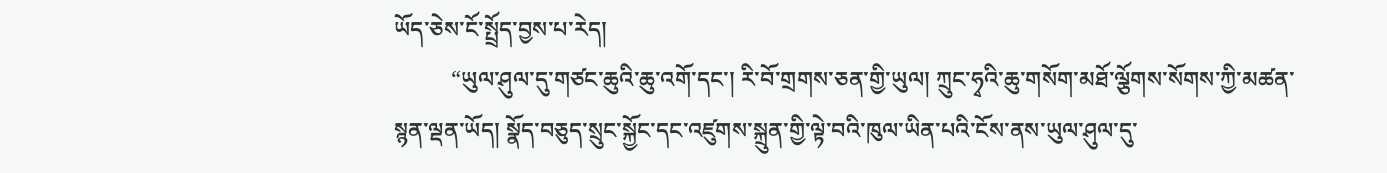ཡོད་ཅེས་ངོ་སྤྲོད་བྱས་པ་རེད།
          “ཡུལ་ཤུལ་དུ་གཙང་ཆུའི་ཆུ་འགོ་དང་། རི་བོ་གྲགས་ཅན་གྱི་ཡུལ། ཀྲུང་ཧྭའི་ཆུ་གསོག་མཐོ་ལྕོགས་སོགས་ཀྱི་མཚན་སྙན་ལྡན་ཡོད། སྣོད་བཅུད་སྲུང་སྐྱོང་དང་འཛུགས་སྐྲུན་གྱི་ལྟེ་བའི་ཁུལ་ཡིན་པའི་ངོས་ནས་ཡུལ་ཤུལ་དུ་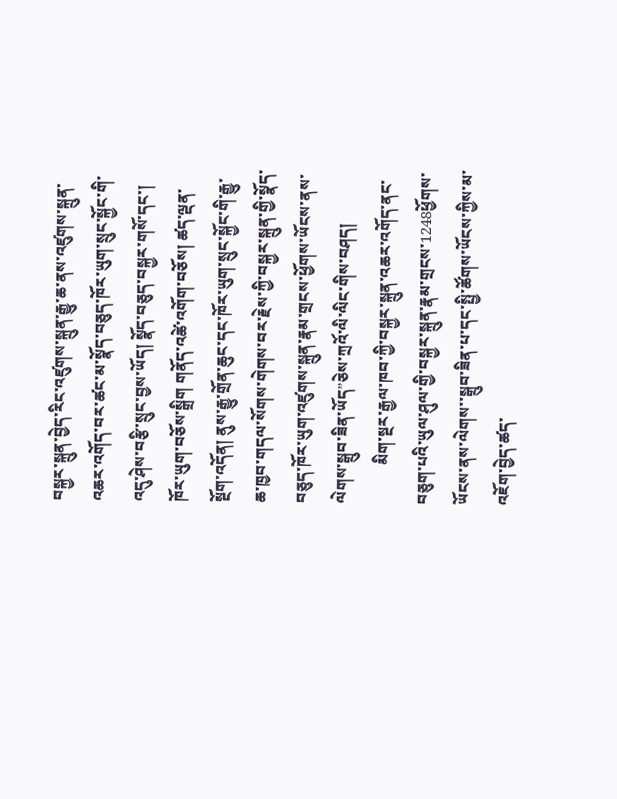བསྐྱར་སྐྲུན་བྱེད་རིང་འཛུགས་སྐྲུན་རྒྱུ་ཆ་ནས་འཛུགས་སྐྲུན་འཆར་འགོད་བར་ཚང་མ་སྣོད་བཅུད་ཁོར་ཡུག་སྲུང་སྐྱོང་གི་འདུ་ཤེས་བརྩི་སྲུང་བྱས་ཡོད། སྣོད་བཅུད་བསྐྱར་གསོ་དང་། ཁོར་ཡུག་བཅོས་སྒྲིག གནོད་འཚེ་འགོག་བཅོས། ཚད་ལྡན་སྔོག་འདོན། ནུས་རྒྱུ་གྲོན་ཆུང་དང་ཁོར་ཡུག་སྲུང་སྐྱོང་གི་རྒྱུ་ཆ་ཁྱབ་གདལ་སོགས་གེགས་བར་རྗེས་ཀྱི་བསྐྱར་སྐྲུན་གྱི་སྣོད་བཅུད་ཁོར་ཡུག་འཛུགས་སྐྲུན་རྣམ་གྲངས་ཕྱོགས་ཡོངས་ནས་ལེགས་སྒྲུབ་ཟིན་ཡོད”ཅེས་ཀྲའོ་ལི་ལིང་གིས་བཤད།
          མིག་སྔར་རྒྱལ་ཁབ་ཀྱི་བསྐྱར་སྐྲུན་འཆར་འགོད་ནང་བཅུག་པའི་ཡུལ་ཤུལ་གྱི་བསྐྱར་སྐྲུན་རྣམ་གྲངས་1248ཕྱོགས་ཡོངས་ནས་ལེགས་་སྒྲུབ་ཟིན་པ་དང་སྤྱི་ཚོགས་ཡོངས་ཀྱིས་མ་འཇོག་བྱེད་ཚད་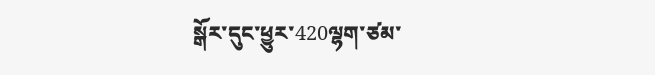སྒོར་དུང་ཕྱུར་420ལྷག་ཙམ་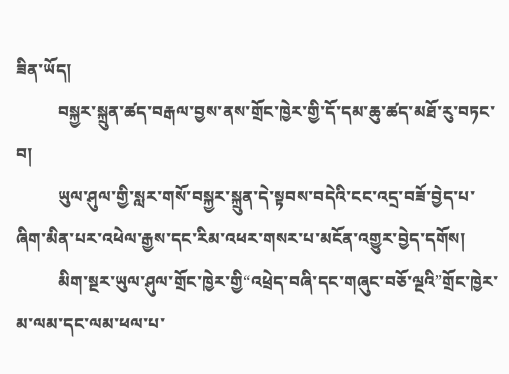ཟིན་ཡོད།
          བསྐྱར་སྐྲུན་ཚད་བརྒལ་བྱས་ནས་གྲོང་ཁྱེར་གྱི་དོ་དམ་ཆུ་ཚད་མཐོ་རུ་བཏང་བ།
          ཡུལ་ཤུལ་གྱི་སླར་གསོ་བསྐྱར་སྐྲུན་དེ་སྟབས་བདེའི་ངང་འདྲ་བཟོ་བྱེད་པ་ཞིག་མིན་པར་འཕེལ་རྒྱས་དང་རིམ་འཕར་གསར་པ་མངོན་འགྱུར་བྱེད་དགོས།
          མིག་སྔར་ཡུལ་ཤུལ་གྲོང་ཁྱེར་གྱི“འཕྲེད་བཞི་དང་གཞུང་བཅོ་ལྔའི”གྲོང་ཁྱེར་མ་ལམ་དང་ལམ་ཕལ་པ་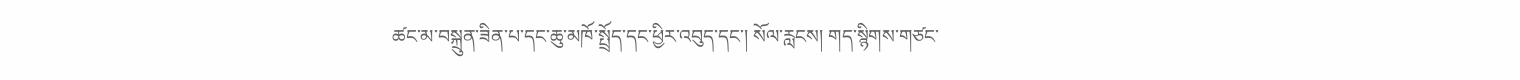ཚང་མ་བསྐྲུན་ཟིན་པ་དང་ཆུ་མཁོ་སྤྲོད་དང་ཕྱིར་འབུད་དང་། སོལ་རླངས། གད་སྙིགས་གཙང་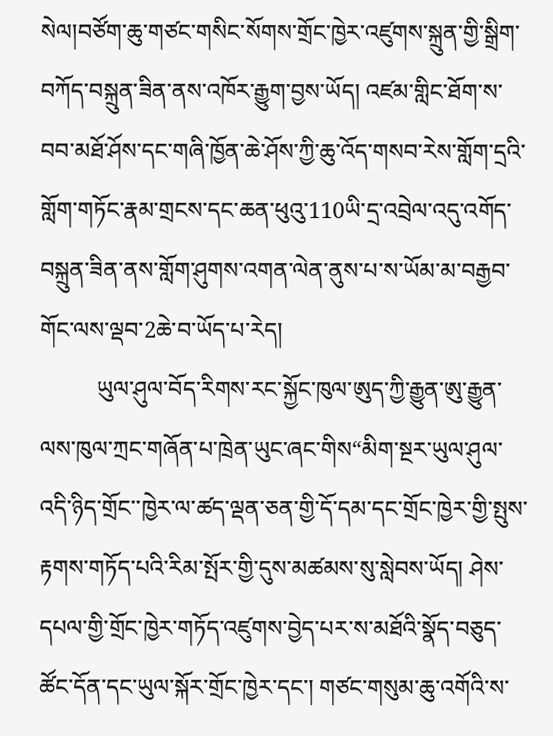སེལ།བཙོག་ཆུ་གཙང་གསིང་སོགས་གྲོང་ཁྱེར་འཛུགས་སྐྲུན་གྱི་སྒྲིག་བཀོད་བསྐྲུན་ཟིན་ནས་འཁོར་རྒྱུག་བྱས་ཡོད། འཛམ་གླིང་ཐོག་ས་བབ་མཐོ་ཤོས་དང་གཞི་ཁྱོན་ཆེ་ཤོས་ཀྱི་ཆུ་འོད་གསབ་རེས་གློག་དྲའི་གློག་གཏོང་རྣམ་གྲངས་དང་ཆན་ཕུའུ་110ཡི་དྲ་འབྲེལ་འདུ་འགོད་བསྐྲུན་ཟིན་ནས་གློག་ཤུགས་འགན་ལེན་ནུས་པ་ས་ཡོམ་མ་བརྒྱབ་གོང་ལས་ལྡབ་2ཆེ་བ་ཡོད་པ་རེད།
          ཡུལ་ཤུལ་བོད་རིགས་རང་སྐྱོང་ཁུལ་ཨུད་ཀྱི་རྒྱུན་ཨུ་རྒྱུན་ལས་ཁུལ་ཀྲང་གཞོན་པ་ཁྲེན་ཡུང་ཞང་གིས“མིག་སྔར་ཡུལ་ཤུལ་འདི་ཉིད་གྲོང་་ཁྱེར་ལ་ཚད་ལྡན་ཅན་གྱི་དོ་དམ་དང་གྲོང་ཁྱེར་གྱི་སྤུས་རྟགས་གཏོད་པའི་རིམ་སྤོར་གྱི་དུས་མཚམས་སུ་སླེབས་ཡོད། ཤེས་དཔལ་གྱི་གྲོང་ཁྱེར་གཏོད་འཛུགས་བྱེད་པར་ས་མཐོའི་སྣོད་བཅུད་ཚོང་དོན་དང་ཡུལ་སྐོར་གྲོང་ཁྱེར་དང་། གཙང་གསུམ་ཆུ་འགོའི་ས་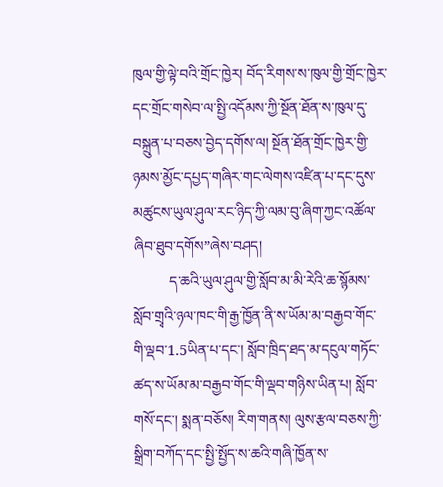ཁུལ་གྱི་ལྟེ་བའི་གྲོང་ཁྱེར། བོད་རིགས་ས་ཁུལ་གྱི་གྲོང་ཁྱེར་དང་གྲོང་གསེབ་ལ་སྤྱི་འདོམས་ཀྱི་སྔོན་ཐོན་ས་ཁུལ་དུ་བསྐྲུན་པ་བཅས་བྱེད་དགོས་ལ། སྔོན་ཐོན་གྲོང་ཁྱེར་གྱི་ཉམས་མྱོང་དཔྱད་གཞིར་གང་ལེགས་འཛིན་པ་དང་དུས་མཚུངས་ཡུལ་ཤུལ་རང་ཉིད་ཀྱི་ལམ་བུ་ཞིག་ཀྱང་འཚོལ་ཞིབ་ཐུབ་དགོས”ཞེས་བཤད།
          ད་ཆའི་ཡུལ་ཤུལ་གྱི་སློབ་མ་མི་རེའི་ཆ་སྙོམས་སློབ་གྲྭའི་ཉལ་ཁང་གི་རྒྱ་ཁྱོན་ནི་ས་ཡོམ་མ་བརྒྱབ་གོང་གི་ལྡབ་1.5ཡིན་པ་དང་། སློབ་ཁྲིད་ཐད་མ་དངུལ་གཏོང་ཚད་ས་ཡོམ་མ་བརྒྱབ་གོང་གི་ལྡབ་གཉིས་ཡིན་པ། སློབ་གསོ་དང་། སྨན་བཅོས། རིག་གནས། ལུས་རྩལ་བཅས་ཀྱི་སྒྲིག་བཀོད་དང་སྤྱི་སྤྱོད་ས་ཆའི་གཞི་ཁྱོན་ས་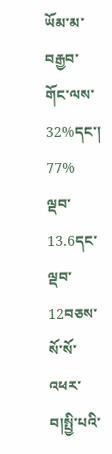ཡོམ་མ་བརྒྱབ་གོང་ལས་32%དང་། 77% ལྡབ་13.6དང་ལྡབ་12བཅས་སོ་སོ་འཕར་བ།སྤྱི་པའི་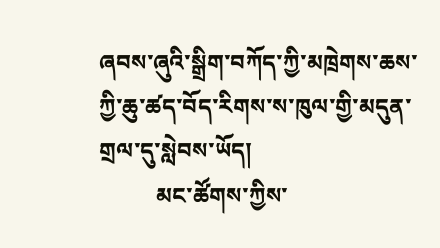ཞབས་ཞུའི་སྒྲིག་བཀོད་ཀྱི་མཁྲེགས་ཆས་ཀྱི་ཆུ་ཚད་བོད་རིགས་ས་ཁུལ་གྱི་མདུན་གྲལ་དུ་སླེབས་ཡོད།
          མང་ཚོགས་ཀྱིས་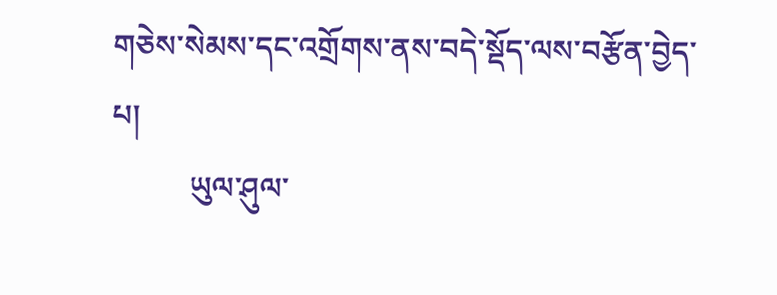གཅེས་སེམས་དང་འགྲོགས་ནས་བདེ་སྡོད་ལས་བརྩོན་བྱེད་པ།
          ཡུལ་ཤུལ་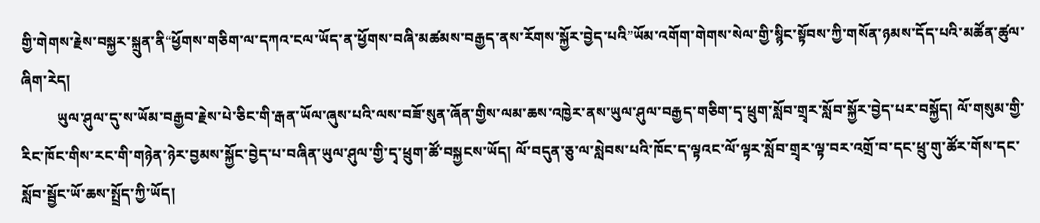གྱི་གེགས་རྗེས་བསྐྱར་སྐྲུན་ནི“ཕྱོགས་གཅིག་ལ་དཀའ་ངལ་ཡོད་ན་ཕྱོགས་བཞི་མཚམས་བརྒྱད་ནས་རོགས་སྐྱོར་བྱེད་པའི”ཡོམ་འགོག་གེགས་སེལ་གྱི་སྙིང་སྟོབས་ཀྱི་གསོན་ཉམས་དོད་པའི་མཚོན་ཚུལ་ཞིག་རེད།
          ཡུལ་ཤུལ་དུ་ས་ཡོམ་བརྒྱབ་རྗེས་པེ་ཅིང་གི་རྒན་ཡོལ་ཞུས་པའི་ལས་བཟོ་སུན་ཞོན་གྱིས་ལམ་ཆས་འཁྱེར་ནས་ཡུལ་ཤུལ་བརྒྱད་གཅིག་དྭ་ཕྲུག་སློབ་གྲྭར་སློབ་སྐྱོར་བྱེད་པར་བསྐྱོད། ལོ་གསུམ་གྱི་རིང་ཁོང་གིས་རང་གི་གཉེན་ཉེར་བྱམས་སྐྱོང་བྱེད་པ་བཞིན་ཡུལ་ཤུལ་གྱི་དྭ་ཕྲུག་ཚོ་བསྐྱངས་ཡོད། ལོ་བདུན་ཅུ་ལ་སླེབས་པའི་ཁོང་ད་ལྟའང་ལོ་ལྟར་སློབ་གྲྭར་ལྟ་བར་འགྲོ་བ་དང་ཕྲུ་གུ་ཚོར་གོས་དང་སློབ་སྦྱོང་ཡོ་ཆས་སྤྲོད་ཀྱི་ཡོད།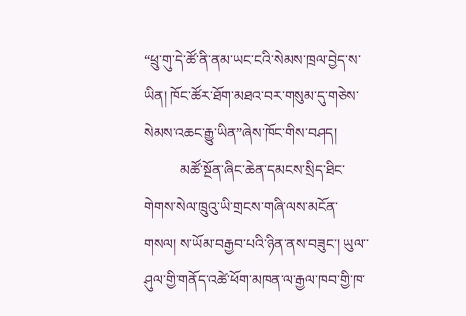“ཕྲུ་གུ་དེ་ཚོ་ནི་ནམ་ཡང་ངའི་སེམས་ཁྲལ་བྱེད་ས་ཡིན། ཁོང་ཚོར་ཐོག་མཐའ་བར་གསུམ་དུ་གཅེས་སེམས་འཆང་རྒྱུ་ཡིན”ཞེས་ཁོང་གིས་བཤད།
          མཚོ་སྔོན་ཞིང་ཆེན་དམངས་སྲིད་ཐིང་གེགས་སེལ་ཁྲུའུ་ཡི་གྲངས་གཞི་ལས་མངོན་གསལ། ས་ཡོམ་བརྒྱབ་པའི་ཉིན་ནས་བཟུང་། ཡུལ་་ཤུལ་གྱི་གནོད་འཚེ་ཕོག་མཁན་ལ་རྒྱལ་ཁབ་གྱི་ཁ་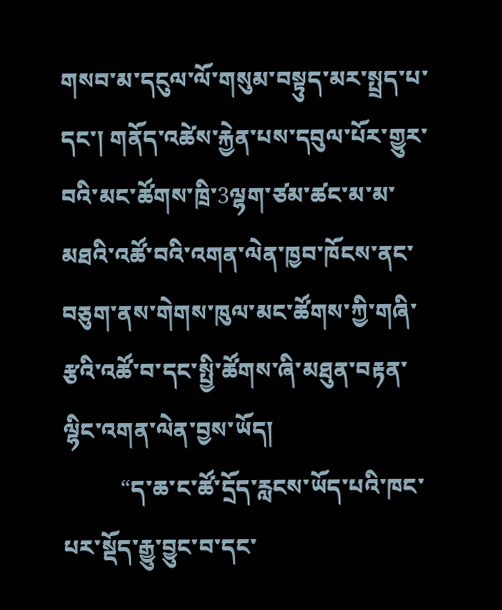གསབ་མ་དངུལ་ལོ་གསུམ་བསྟུད་མར་སྤྲད་པ་དང་། གནོད་འཚེས་རྐྱེན་པས་དབུལ་པོར་གྱུར་བའི་མང་ཚོགས་ཁྲི་3ལྷག་ཙམ་ཚང་མ་མ་མཐའི་འཚོ་བའི་འགན་ལེན་ཁྱབ་ཁོངས་ནང་བཅུག་ནས་གེགས་ཁུལ་མང་ཚོགས་ཀྱི་གཞི་རྩའི་འཚོ་བ་དང་སྤྱི་ཚོགས་ཞི་མཐུན་བརྟན་ལྷིང་འགན་ལེན་བྱས་ཡོད།
          “ད་ཆ་ང་ཚོ་དྲོད་རླངས་ཡོད་པའི་ཁང་པར་སྡོད་རྒྱུ་བྱུང་བ་དང་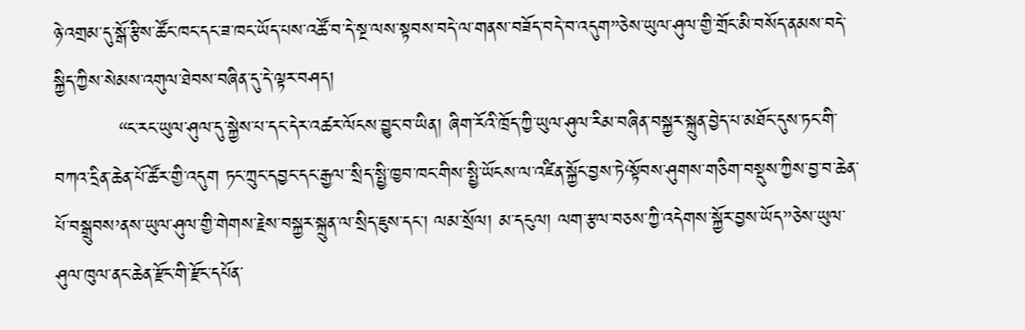ཉེ་འགྲམ་དུ་སྒོ་རྩིས་ཚོང་ཁང་དང་ཟ་ཁང་ཡོད་པས་འཚོ་བ་དེ་སྔ་ལས་སྟབས་བདེ་ལ་གནས་བཟོད་བདེ་བ་འདུག”ཅེས་ཡུལ་ཤུལ་གྱི་གྲོང་མི་བསོད་ནམས་བདེ་སྐྱིད་ཀྱིས་སེམས་འགུལ་ཐེབས་བཞིན་དུ་དེ་ལྟར་བཤད།
          “ང་རང་ཡུལ་ཤུལ་དུ་སྐྱེས་པ་དང་དེར་འཚར་ལོངས་བྱུང་བ་ཡིན། ཞིག་རོའི་ཁྲོད་ཀྱི་ཡུལ་ཤུལ་རིམ་བཞིན་བསྐྱར་སྐྲུན་བྱེད་པ་མཐོང་དུས་ཏང་གི་བཀའ་དྲིན་ཆེན་པོ་ཚོར་གྱི་འདུག ཏང་ཀྲུང་དབྱང་དང་རྒྱལ་་སྲིད་སྤྱི་ཁྱབ་ཁང་གིས་སྤྱི་ཡོངས་ལ་འཛིན་སྐྱོང་བྱས་ཏེ‘སྟོབས་ཤུགས་གཅིག་བསྡུས་ཀྱིས་བྱ་བ་ཆེན་པོ་བསྒྲུབས’ནས་ཡུལ་ཤུལ་གྱི་གེགས་རྗེས་བསྐྱར་སྐྲུན་ལ་སྲིད་ཇུས་དང་། ལམ་སྲོལ། མ་དངུལ། ལག་རྩལ་བཅས་ཀྱི་འདེགས་སྐྱོར་བྱས་ཡོད”ཅེས་ཡུལ་ཤུལ་ཁུལ་ནང་ཆེན་རྫོང་གི་རྫོང་དཔོན་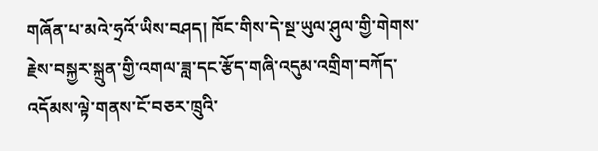གཞོན་པ་མའེ་ཧྲའོ་ཡིས་བཤད། ཁོང་གིས་དེ་སྔ་ཡུལ་ཤུལ་གྱི་གེགས་རྗེས་བསྐྱར་སྐྲུན་གྱི་འགལ་ཟླ་དང་རྩོད་གཞི་འདུམ་འགྲིག་བཀོད་འདོམས་ལྟེ་གནས་ངོ་བཅར་ཁྲུའི་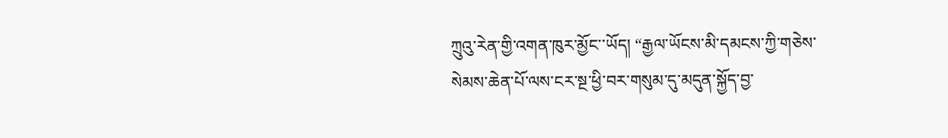ཀྲུའུ་རེན་གྱི་འགན་ཁུར་མྱོང་་ཡོད། “རྒྱལ་ཡོངས་མི་དམངས་ཀྱི་གཅེས་སེམས་ཆེན་པོ་ལས་ངར་སྔ་ཕྱི་བར་གསུམ་དུ་མདུན་སྐྱོད་བྱ་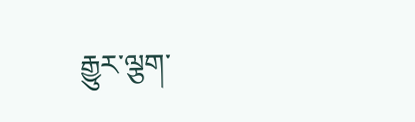རྒྱུར་ལྕག་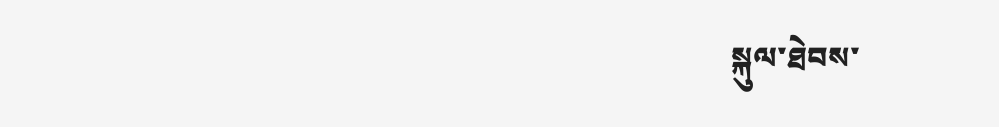སྐུལ་ཐེབས་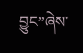བྱུང”ཞེས་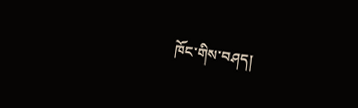ཁོང་གིས་བཤད།